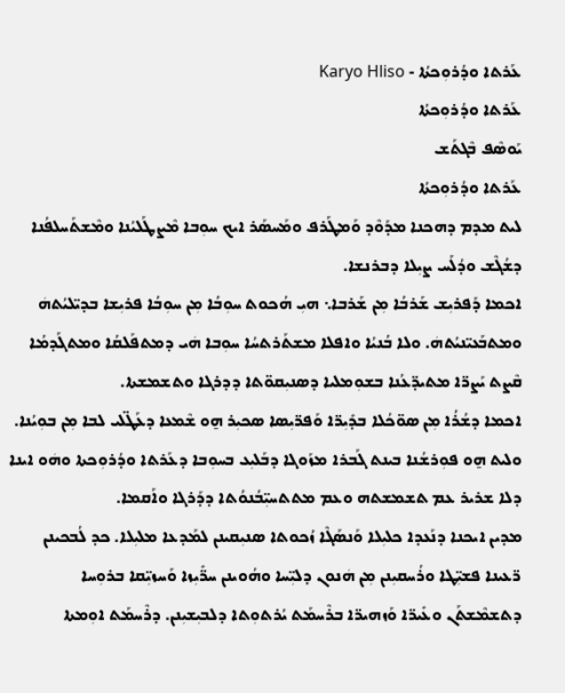ܥܰܪܬܐ ܘܕܳܪܘܼܟܬܳܐ - Karyo Hliso
ܥܰܪܬܐ ܘܕܳܪܘܼܟܬܳܐ
ܝܰܘܣܶܦ ܒܶܓܬܰܫ
ܥܰܪܬܐ ܘܕܳܪܘܼܟܬܳܐ
ܠܝܬ ܡܕܡ ܕܗܟܢܐ ܡܕܰܘܶܕ ܘܰܡܛܰܪܦ ܘܡܰܚܣܰܪ ܐܝܟ ܚܘܼܒܐ ܡܶܨܛܰܠܝܳܢܐ ܘܡܶܫܬܰܚܠܦܳܢܐ ܕܫܳܓܶܫ ܘܕܳܠܰܚ ܨܝܼܠܐ ܕܒܪܢܫܐ.
ܐܟܡܐ ܕܰܦܪܝܼܫ ܫܰܪܒܳܐ ܡܼܢ ܫܰܪܒܐ܆ ܗܝܼ ܗܳܟܘܬ ܚܘܼܒܳܐ ܡܼܢ ܚܘܼܒܳܐ ܦܪܝܼܫܐ ܒܕܝ̈ܠܝܳܬܗܿ ܘܡܬܒܰܥܝ̈ܢܝܳܬܗܿ. ܘܠܐ ܒܳܢܝܳܐ ܘܐܦܠܐ ܡܫܬܰܪܬܚܳܐ ܚܘܼܒܐ ܗܿܝ ܕܡܬܦܰܠܩܳܐ ܘܡܬܓܰܕܡܳܐ ܩܶܨܬ ܝܰܨܪ̈ܐ ܡܬܝܕ̈ܥܳܢܐ ܒܫܘܼܡܠܝܐ ܕܣܢܝܼܩܘ̈ܬܐ ܕܕܪܓܐ ܘܬܫܡܫܬܐ.
ܐܟܡܐ ܕܫܳܪܳܐ ܡܼܢ ܣܘ̈ܟܳܠܐ ܒܕܺܝܼܪ̈ܐ ܘܰܦܪ̈ܝܼܣܐ ܣܟܝܼܪ ܗ̱ܘ ܫܶܡܥܐ ܕܥܰܛ̈ܠܝ ܠܒܐ ܡܼܢ ܒܘܼܝܳܢܐ. ܘܠܝܬ ܗ̱ܘ ܦܘܼܪܫܳܢܐ ܒܝܢܬ ܓܰܒܪܐ ܡܙܰܘܓܐ ܕܒܰܠܝܼܥ ܒܚܘܼܒܐ ܕܥܰܪܬܐ ܘܕܳܪܘܼܟܬܐ ܘܗܿܘ ܐܝܢܐ ܕܠܐ ܫܪܝܪ ܥܡ ܬܫܡܫܬܗ ܘܥܡ ܡܬܬܚܝܼ̈ܒܳܢܘܳܬܐ ܕܕܰܪܓܐ ܘܐܰܩܡܐ.
ܡܕܝܢ ܐܝܟܢܐ ܕܢܰܥܕܐ ܟܠܝܼܠܐ ܘܰܢܣܰܓܶܐ ܙܳܟܘܬܐ ܣܢܝܼܩܝܢܢ ܠܡܰܕܥܐ ܡܠܝܼܠܐ. ܟܕ ܠܳܒܟܝܢܢ ܪ̈ܥܝܢܐ ܦܫܝܼ̈ܛܐ ܘܪܳܚܩܝܼܢܢ ܡܼܢ ܗܿܢܘܢ ܕܠܝܼ̈ܚܐ ܘܗܳܘܝܢܢ ܚܪ̈ܺܝܼܙܐ ܘܰܚܙܝܼ̈ܩܐ ܒܪܘܼܚܐ ܕܬܫܡܶܫܬܰܢ ܘܥܺܝܪ̈ܐ ܘܰܙܗܝܪ̈ܐ ܒܪܶܚܡܰܬ ܝܳܪܬܘܼܬܐ ܕܠܒܝܼܫܝܼܢܢ. ܕܪܶܚܡܰܬ ܐܘܼܡܬܐ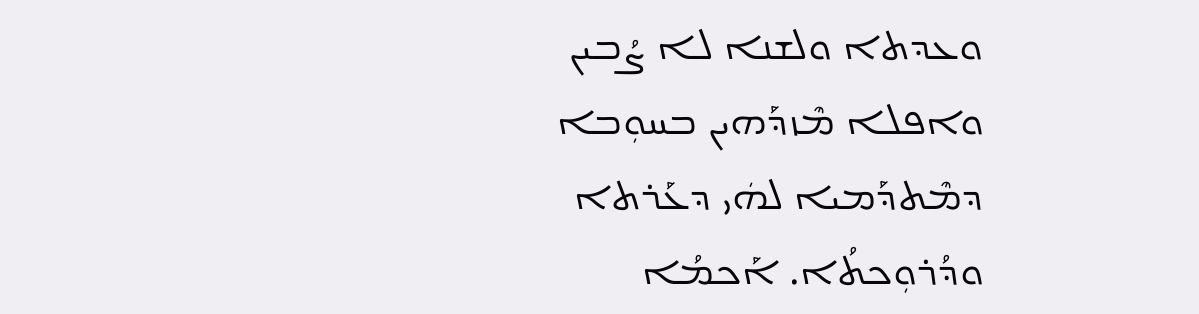ܘܥܕܬܐ ܘܠܫܢܐ ܠܐ ܨܳܒܝܢ ܘܐܦܠܐ ܡܶܙܕܰܗܝܢ ܒܚܘܼܒܐ ܕܡܶܬܕܰܡܝܐ ܠܗܿܝ ܕܥܰܪܬܐ ܘܕܳܪܘܼܟܬܳܐ. ܐܰܟܡܳܐ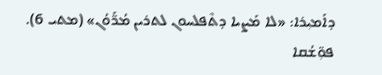ܕܐܰܡܝܼܪܐ: «ܠܐ ܡܰܨܝܐ ܕܬܶܦܠܚܘܢ ܠܬܪܝܢ ܡܳܪ̈ܰܘܳܢ» (ܡܬܝ 6).
ܦܘܼ̈ܫܳܩܐ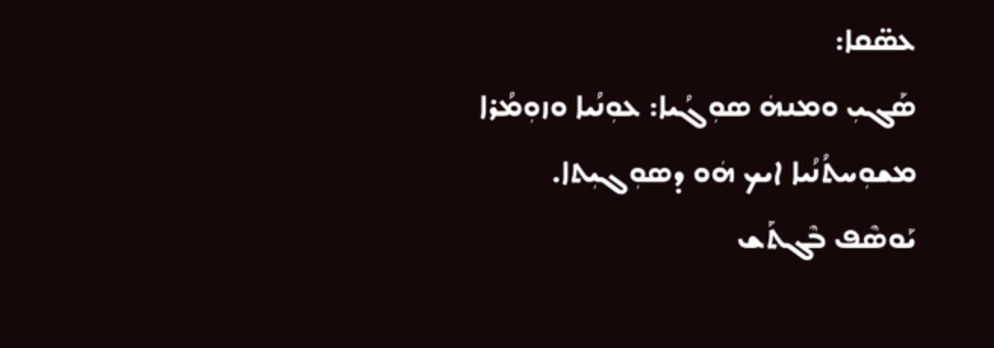ܥܣ̈ܩܐ:
ܣܰܓܝܼ ܘܡܢܗܿ ܣܘܼܓܳܝܐ: ܥܘܼܢܳܝܐ ܘܙܘܼܡܳܪܐ ܡܫܘܼܚܬܳܢܳܝܐ ܐܝܟ ܗܿܘ ܕܣܘܼܓܝܼܬܐ.
ܝܰܘܣܶܦ ܒܶܓܬܰܫ